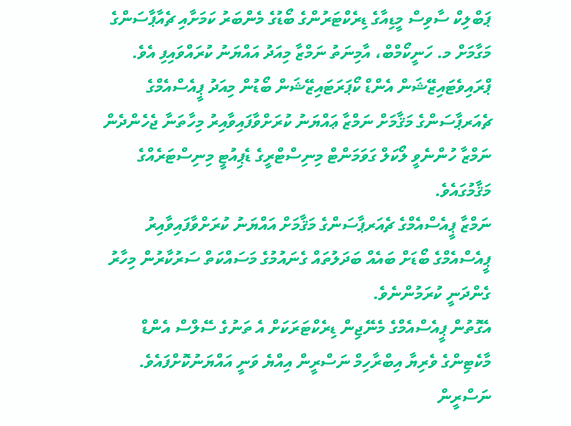ޕަބްލިކް ސާވިސް މީޑިއާގެ ޑިރެކްޓަރުންގެ ބޯޑުގެ މެންބަރު ކަމަށާއި ޗެއާޕާސަންގެ މަގާމަށް މ. ހަނީކޯމްބް، އާމިނަތު ނަމްޒާ މިއަދު އައްޔަނު ކުރައްވައިފި އެވެ.
ޕްރައިވެޓައިޒޭޝަން އެންޑް ކޯޕަރަޓައިޒޭޝަން ބޯޑުން މިއަދު ޕީއެސްއެމްގެ ޗެއަރޕާސަންގެ މަޤާމަށް ނަމްޒާ ޢައްޔަނު ކުރަށްވާފައިވާއިރު މިހާތަނާ ޖެހެންދެން ނަމްޒާ ހުންނެވީ ލޯކަލް ގަވަމަންޓް މިނިސްޓްރީގެ ޑެޕިއުޓީ މިނިސްޓަރެއްގެ މަޤާމުގައެވެ.
ނަމްޒާ ޕީއެސްއެމްގެ ޗެއަރޕާސަންގެ މަޤާމަށް އައްޔަނު ކުރަށްވާފައިވާއިރު ޕީއެސްއެމްގެ ބޯޑަށް ބައެއް ބަދަލުތައް ގެނައުމުގެ މަސައްކަތް ސަރުކާރުން މިހާރު ގެންދަނީ ކުރަމުންނެވެ.
އެގޮތުން ޕީއެސްއެމްގެ މެނޭޖިން ޑިރެކްޓަރަކަށް އެ ތަނުގެ ސޭލްސް އެންޑް މާކެޓިންގެ ވެރިޔާ އިބްރާހިމް ނަސްރީން އިއްޔެ ވަނީ އައްޔަނުކޮށްފައެވެ.
ނަސްރީން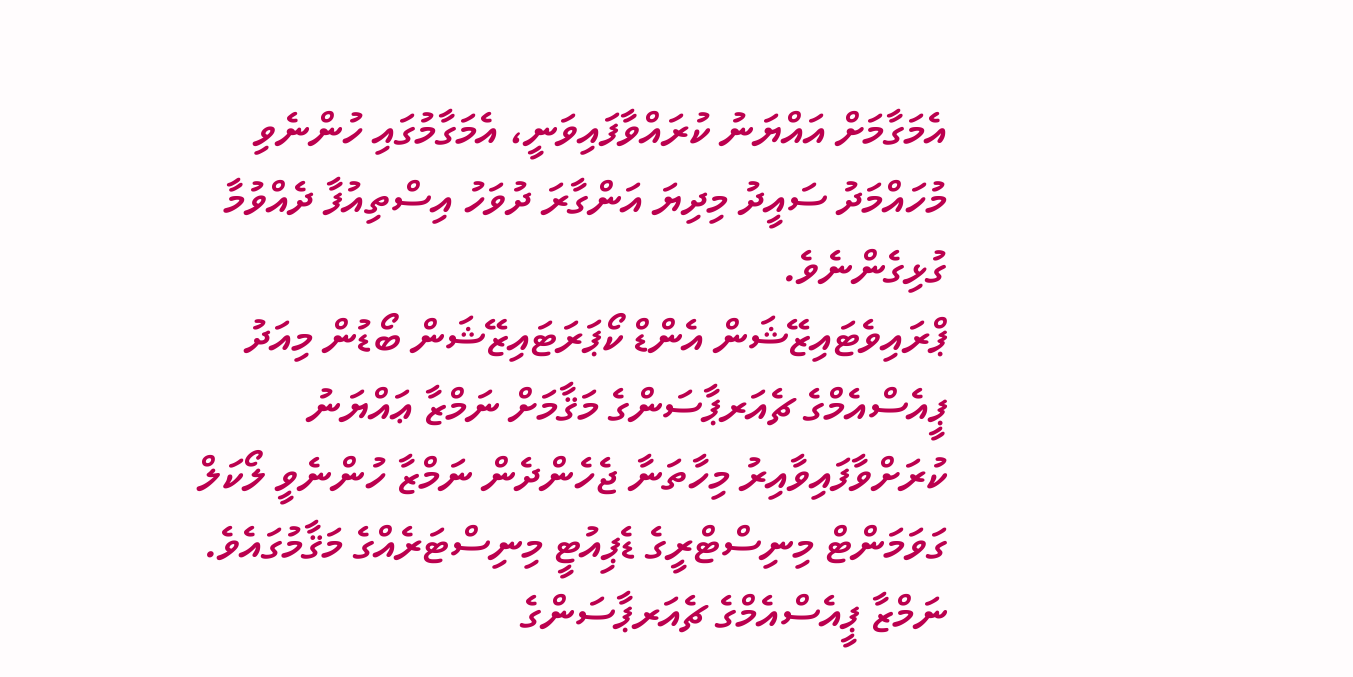އެމަގާމަށް އައްޔަނު ކުރައްވާފައިވަނީ، އެމަގާމުގައި ހުންނެވި މުހައްމަދު ސައީދު މިދިޔަ އަންގާރަ ދުވަހު އިސްތިއުފާ ދެއްވުމާ ގުޅިގެންނެވެ.
ޕްރައިވެޓައިޒޭޝަން އެންޑް ކޯޕަރަޓައިޒޭޝަން ބޯޑުން މިއަދު ޕީއެސްއެމްގެ ޗެއަރޕާސަންގެ މަޤާމަށް ނަމްޒާ ޢައްޔަނު ކުރަށްވާފައިވާއިރު މިހާތަނާ ޖެހެންދެން ނަމްޒާ ހުންނެވީ ލޯކަލް ގަވަމަންޓް މިނިސްޓްރީގެ ޑެޕިއުޓީ މިނިސްޓަރެއްގެ މަޤާމުގައެވެ.
ނަމްޒާ ޕީއެސްއެމްގެ ޗެއަރޕާސަންގެ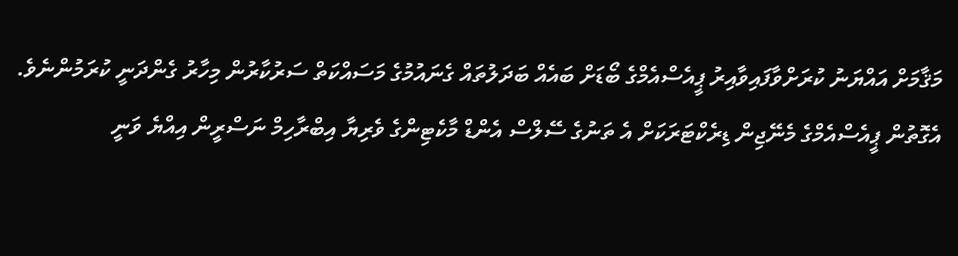މަޤާމަށް އައްޔަނު ކުރަށްވާފައިވާއިރު ޕީއެސްއެމްގެ ބޯޑަށް ބައެއް ބަދަލުތައް ގެނައުމުގެ މަސައްކަތް ސަރުކާރުން މިހާރު ގެންދަނީ ކުރަމުންނެވެ.
އެގޮތުން ޕީއެސްއެމްގެ މެނޭޖިން ޑިރެކްޓަރަކަށް އެ ތަނުގެ ސޭލްސް އެންޑް މާކެޓިންގެ ވެރިޔާ އިބްރާހިމް ނަސްރީން އިއްޔެ ވަނީ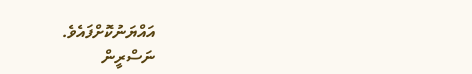އައްޔަނުކޮށްފައެވެ.
ނަސްރީން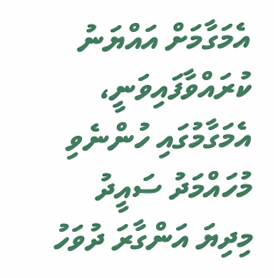އެމަގާމަށް އައްޔަނު ކުރައްވާފައިވަނީ، އެމަގާމުގައި ހުންނެވި މުހައްމަދު ސައީދު މިދިޔަ އަންގާރަ ދުވަހު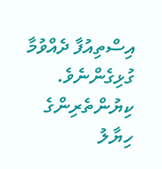އިސްތިއުފާ ދެއްވުމާ ގުޅިގެންނެވެ.
ކިޔުންތެރިންގެ ހިޔާލު